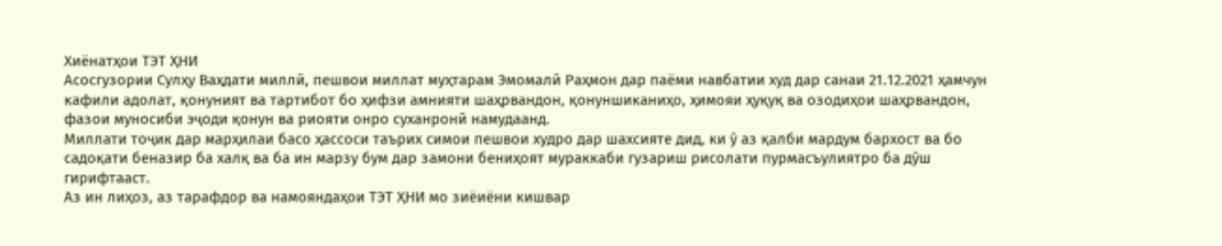Хиёнатҳои ТЭТ ҲНИ
Асосгузории Сулҳу Ваҳдати миллӣ, пешвои миллат муҳтарам Эмомалӣ Раҳмон дар паёми навбатии худ дар санаи 21.12.2021 ҳамчун кафили адолат, қонуният ва тартибот бо ҳифзи амнияти шаҳрвандон, қонуншиканиҳо, ҳимояи ҳуқуқ ва озодиҳои шаҳрвандон, фазои муносиби эҷоди қонун ва риояти онро суханронӣ намудаанд.
Миллати тоҷик дар марҳилаи басо ҳассоси таърих симои пешвои худро дар шахсияте дид, ки ӯ аз қалби мардум бархост ва бо садоқати беназир ба халқ ва ба ин марзу бум дар замони бениҳоят мураккаби гузариш рисолати пурмасъулиятро ба дӯш гирифтааст.
Аз ин лиҳоз, аз тарафдор ва намояндаҳои ТЭТ ҲНИ мо зиёиёни кишвар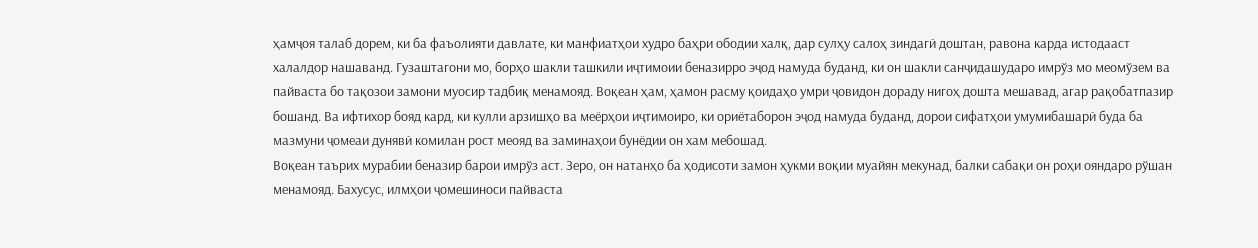ҳамҷоя талаб дорем, ки ба фаъолияти давлате, ки манфиатҳои худро баҳри ободии халқ, дар сулҳу салоҳ зиндагӣ доштан, равона карда истодааст халалдор нашаванд. Гузаштагони мо, борҳо шакли ташкили иҷтимоии беназирро эҷод намуда буданд, ки он шакли санҷидашударо имрўз мо меомўзем ва пайваста бо тақозои замони муосир тадбиқ менамояд. Воқеан ҳам, ҳамон расму қоидаҳо умри ҷовидон дораду нигоҳ дошта мешавад, агар рақобатпазир бошанд. Ва ифтихор бояд кард, ки кулли арзишҳо ва меёрҳои иҷтимоиро, ки ориётаборон эҷод намуда буданд, дорои сифатҳои умумибашарӣ буда ба мазмуни ҷомеаи дунявӣ комилан рост меояд ва заминаҳои бунёдии он хам мебошад.
Воқеан таърих мурабии беназир барои имрўз аст. Зеро, он натанҳо ба ҳодисоти замон ҳукми воқии муайян мекунад, балки сабақи он роҳи ояндаро рўшан менамояд. Бахусус, илмҳои ҷомешиноси пайваста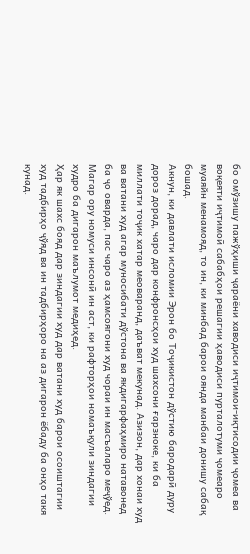бо омўзишу пажўҳиши ҷараёни хаводиси иҷтимои-иқтисодии ҷомеа ва воқеяти иҷтимоӣ сабабҳои решагии ҳаводиси пурталотуми ҷомеаро муаяйн менамояд, то ин, ки минбад барои оянда манбаи донишу сабақ бошад.
Акнун, ки давлати исломии Эрон бо Тоҷикистон дўстию бародарӣ дуру дороз дорад, чаро дар конфронсҳои худ шахсони ғарзноке, ки ба миллати тоҷик хатар меоваранд, даъват мекунад. Азизон, дар хонаи худ ва ватани худ агар муносибати дўстона ва якдигарфаҳмиро натавонед ба ҷо оварда, пас чаро аз ҳамсоягони худ чораи ин масъаларо меҷўед. Магар ору номуси инсонӣ ин аст, ки рафторҳои номаъқули зиндагии худро ба дигарон маълумот медиҳед.
Ҳар як шахс бояд дар зиндагии худ дар ватани худ барои осоиштагии худ тадбирҳо ҷўяд ва ин тадбирҳоро на аз дигарон ёбаду ба онҳо такя кунад.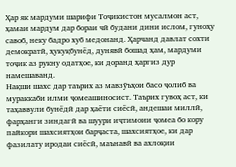Ҳар як мардуми шарифи Тоҷикистон мусалмон аст, ҳамаи мардум дар бораи чӣ будани дини ислом, гуноҳу савоб, неку бадро хуб медонанд. Ҳарчанд давлат сохти демократӣ, ҳукуқбунёд, дунявӣ бошад ҳам, мардуми тоҷик аз рукну одатҳое, ки доранд ҳаргиз дур намешаванд.
Нақши шахс дар таърих аз мавзӯъҳои басо ҷолиб ва мураккаби илми ҷомеашиносист. Таърих гувоҳ аст, ки таҳаввули бунёдӣ дар ҳаёти сиёсӣ, андешаи миллӣ, фарҳанги зиндагӣ ва шуури иҷтимоии ҷомеа бо кору пайкори шахсиятҳои барҷаста, шахсиятҳое, ки дар фазилату иродаи сиёсӣ, маънавӣ ва ахлоқии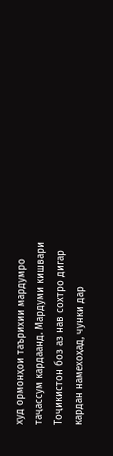худ ормонҳои таърихии мардумро таҷассум кардаанд. Мардуми кишвари Тоҷикистон боз аз нав сохтро дигар кардан намехоҳад, чунки дар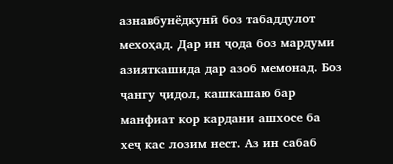азнавбунёдкунӣ боз табаддулот мехоҳад. Дар ин ҷода боз мардуми азияткашида дар азоб мемонад. Боз ҷангу ҷидол, кашкашаю бар манфиат кор кардани ашхосе ба хеҷ кас лозим нест. Аз ин сабаб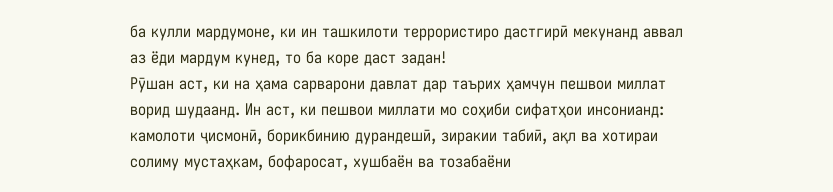ба кулли мардумоне, ки ин ташкилоти террористиро дастгирӣ мекунанд аввал аз ёди мардум кунед, то ба коре даст задан!
Рӯшан аст, ки на ҳама сарварони давлат дар таърих ҳамчун пешвои миллат ворид шудаанд. Ин аст, ки пешвои миллати мо соҳиби сифатҳои инсонианд: камолоти ҷисмонӣ, борикбинию дурандешӣ, зиракии табиӣ, ақл ва хотираи солиму мустаҳкам, бофаросат, хушбаён ва тозабаёни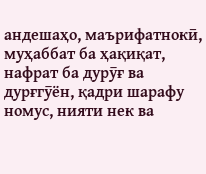андешаҳо, маърифатнокӣ, муҳаббат ба ҳақиқат, нафрат ба дурӯғ ва дурғгӯён, қадри шарафу номус, нияти нек ва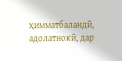ҳимматбаландӣ, адолатнокӣ, дар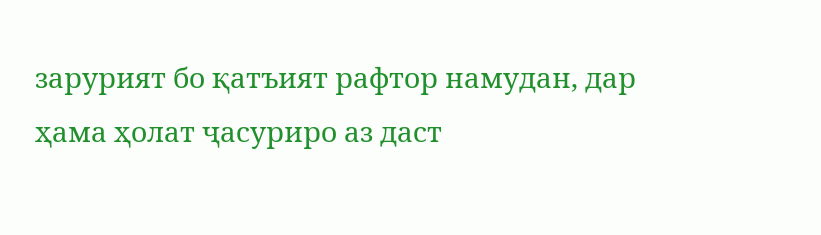зарурият бо қатъият рафтор намудан, дар ҳама ҳолат ҷасуриро аз даст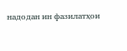надодан ин фазилатҳои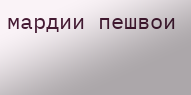мардии пешвои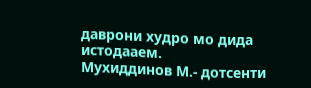даврони худро мо дида истодааем.
Мухиддинов М.- дотсенти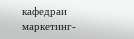кафедраи маркетинг-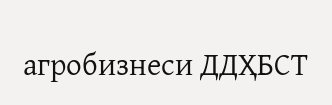агробизнеси ДДҲБСТ